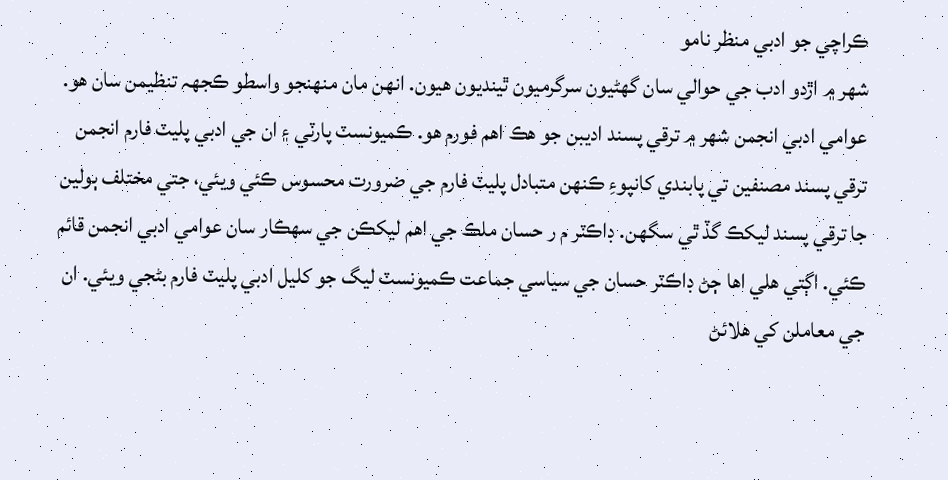ڪراچي جو ادبي منظر نامو
شھر ۾ اڙدو ادب جي حوالي سان گهڻيون سرگرميون ٿينديون هيون. انھن مان منھنجو واسطو ڪجهہ تنظيمن سان هو. عوامي ادبي انجمن شھر ۾ ترقي پسند اديبن جو هڪ اهم فورم هو. ڪميونسٽ پارٽي ۽ ان جي ادبي پليٽ فارم انجمن ترقي پسند مصنفين تي پابندي کانپوءِ ڪنھن متبادل پليٽ فارم جي ضرورت محسوس ڪئي ويئي، جتي مختلف ٻولين جا ترقي پسند ليکڪ گڏ ٿي سگهن. ڊاڪٽر م ر حسان ملڪ جي اهم ليکڪن جي سھڪار سان عوامي ادبي انجمن قائم ڪئي. اڳتي هلي اها ڄڻ ڊاڪٽر حسان جي سياسي جماعت ڪميونسٽ ليگ جو کليل ادبي پليٽ فارم بڻجي ويئي. ان جي معاملن کي هلائڻ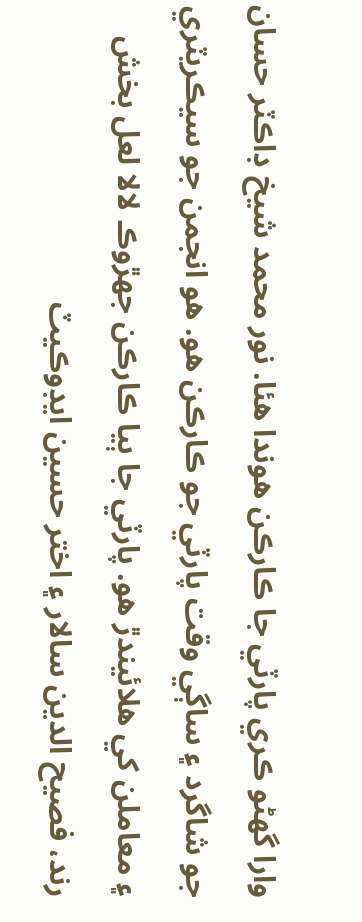وارا گهڻو ڪري پارٽي جا ڪارڪن هوندا هئا. نور محمد شيخ ڊاڪٽر حسان جو شاگرد ۽ ساڳي وقت پارٽي جو ڪارڪن هو. هو انجمن جو سيڪريٽري ۽ معاملن کي هلائيندڙ هو. پارٽي جا ٻيا ڪارڪن جھڙوڪ لالا لعل بخش رند، فصيح الدين سالار ۽ اختر حسين ايڊوڪيٽ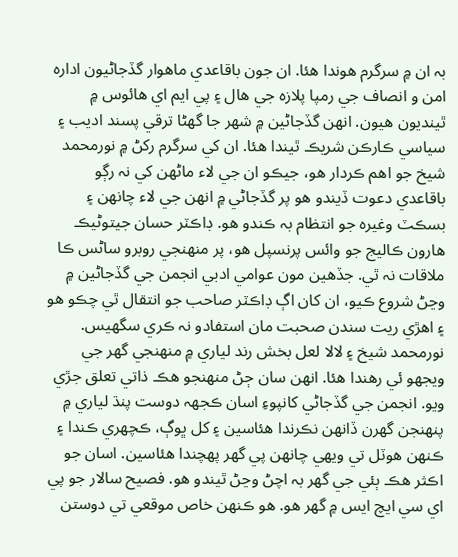بہ ان ۾ سرگرم هوندا هئا. ان جون باقاعدي ماهوار گڏجاڻيون ادارہ امن و انصاف جي رمپا پلازه جي هال ۽ پي ايم اي هائوس ۾ ٿينديون هيون. انھن گڏجاڻين ۾ شھر جا گهڻا ترقي پسند اديب ۽ سياسي ڪارڪن شريڪ ٿيندا هئا. ان کي سرگرم رکڻ ۾ نورمحمد شيخ جو اهم ڪردار هو، جيڪو ان جي لاء ماڻھن کي نہ رڳو باقاعدي دعوت ڏيندو هو پر گڏجاڻي ۾ انھن جي لاء چانھن ۽ بسڪٽ وغيرہ جو انتظام بہ ڪندو هو. ڊاڪٽر حسان جيتوڻيڪ هارون ڪاليج جو وائس پرنسپل هو، پر منھنجي روبرو ساڻس ڪا ملاقات نہ ٿي. جڏهين مون عوامي ادبي انجمن جي گڏجاڻين ۾ وڃڻ شروع ڪيو، ان کان اڳ ڊاڪٽر صاحب جو انتقال ٿي چڪو هو ۽ اهڙي ريت سندن صحبت مان استفادو نہ ڪري سگهيس. نورمحمد شيخ ۽ لالا لعل بخش رند لياري ۾ منھنجي گهر جي ويجهو ئي رهندا هئا. انھن سان ڄڻ منھنجو هڪ ذاتي تعلق جڙي ويو. انجمن جي گڏجاڻي کانپوءِ اسان ڪجهہ دوست پنڌ لياري ۾ پنھنجن گهرن ڏانھن نڪرندا هئاسين ۽ کل ڀوڳ، ڪچھري ڪندا ۽ ڪنھن هوٽل تي ويھي چانھن پي گهر پھچندا هئاسين. اسان جو اڪثر هڪ ٻئي جي گهر بہ اچڻ وڃڻ ٿيندو هو. فصيح سالار جو پي اي سي ايچ ايس ۾ گهر هو. هو ڪنھن خاص موقعي تي دوستن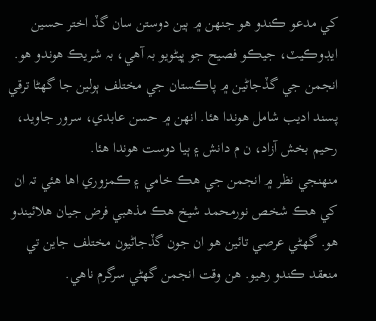کي مدعو ڪندو هو جنھن ۾ ٻين دوستن سان گڏ اختر حسين ايڊوڪيٽ، جيڪو فصيح جو ڀيڻويو بہ آهي، بہ شريڪ هوندو هو.
انجمن جي گڏجاڻين ۾ پاڪستان جي مختلف ٻولين جا گهڻا ترقي پسند اديب شامل هوندا هئا. انھن ۾ حسن عابدي، سرور جاويد، رحيم بخش آزاد، ن م دانش ۽ ٻيا دوست هوندا هئا.
منھنجي نظر ۾ انجمن جي هڪ خامي ۽ ڪمزوري اها هئي تہ ان کي هڪ شخص نورمحمد شيخ هڪ مذهبي فرض جيان هلائيندو هو. گهڻي عرصي تائين هو ان جون گڏجاڻيون مختلف جاين تي منعقد ڪندو رهيو. هن وقت انجمن گهڻي سرگرم ناهي.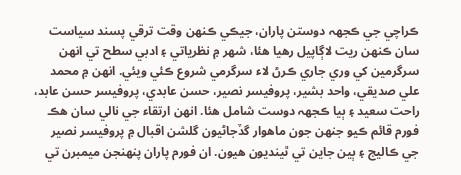ڪراچي جي ڪجهہ دوستن پاران، جيڪي ڪنھن وقت ترقي پسند سياست سان ڪنھن ريت لاڳاپيل رهيا هئا، شھر ۾ نظرياتي ۽ ادبي سطح تي انھن سرگرمين کي وري جاري ڪرڻ لاء سرگرمي شروع ڪئي ويئي. انھن ۾ محمد علي صديقي، واحد بشير، پروفيسر نصير، حسن عابدي، پروفيسر حسن عابد، راحت سعيد ۽ ٻيا ڪجهہ دوست شامل هئا. انھن ارتقاء جي نالي سان هڪ فورم قائم ڪيو جنھن جون ماهوار گڏجاڻيون گلشن اقبال ۾ پروفيسر نصير جي ڪاليج ۽ ٻين جاين تي ٿينديون هيون. ان فورم پاران پنھنجن ميمبرن تي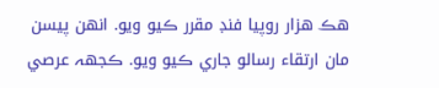هڪ هزار روپيا فنڊ مقرر ڪيو ويو. انھن پيسن مان ارتقاء رسالو جاري ڪيو ويو. ڪجهہ عرصي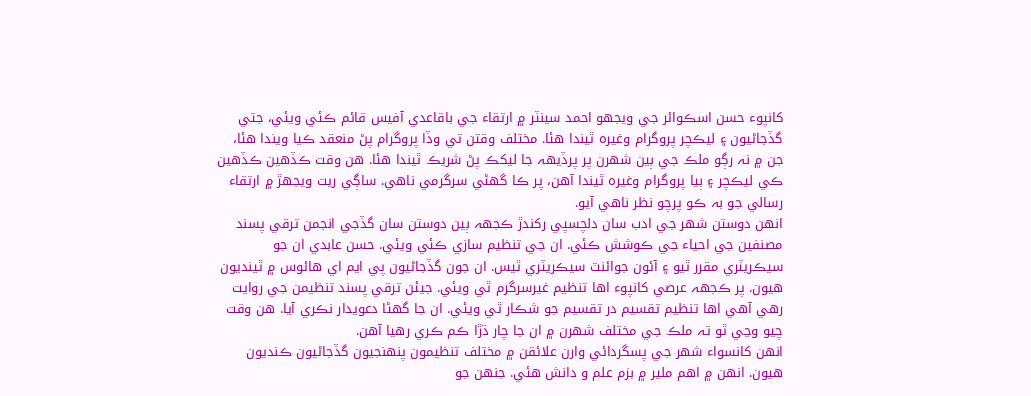کانپوء حسن اسڪوائر جي ويجهو احمد سينٽر ۾ ارتقاء جي باقاعدي آفيس قائم ڪئي ويئي، جتي گڏجاڻيون ۽ ليڪچر پروگرام وغيرہ ٿيندا هئا. مختلف وقتن تي وڏا پروگرام پڻ منعقد ڪيا ويندا هئا، جن ۾ نہ رڳو ملڪ جي ٻين شھرن پر پرڏيھہ جا ليکڪ پڻ شريڪ ٿيندا هئا. هن وقت ڪڏهين ڪڏهين ڪي ليڪچر ۽ ٻيا پروگرام وغيرہ ٿيندا آهن، پر ڪا گهڻي سرگرمي ناهي. ساڳي ريت ويجهڙ ۾ ارتقاء رسالي جو بہ ڪو پرچو نظر ناهي آيو.
انھن دوستن شھر جي ادب سان دلچسپي رکندڙ ڪجهہ ٻين دوستن سان گڏجي انجمن ترقي پسند مصنفين جي احياء جي ڪوشش ڪئي. ان جي تنظيم سازي ڪئي ويئي. حسن عابدي ان جو سيڪريٽري مقرر ٿيو ۽ آئون جوائنٽ سيڪريٽري ٿيس. ان جون گڏجاڻيون پي ايم اي هائوس ۾ ٿينديون هيون. پر ڪجهہ عرصي کانپوء اها تنظيم غيرسرگرم ٿي ويئي. جيئن ترقي پسند تنظيمن جي روايت رهي آهي اها تنظيم تقسيم در تقسيم جو شڪار ٿي ويئي. ان جا گهڻا دعويدار نڪري آيا. هن وقت چيو وڃي ٿو تہ ملڪ جي مختلف شھرن ۾ ان جا چار ڌڙا ڪم ڪري رهيا آهن.
انھن کانسواء شھر جي پسگردائي وارن علائقن ۾ مختلف تنظيمون پنھنجيون گڏجاڻيون ڪنديون هيون. انھن ۾ اهم ملير ۾ بزم علم و دانش هئي. جنھن جو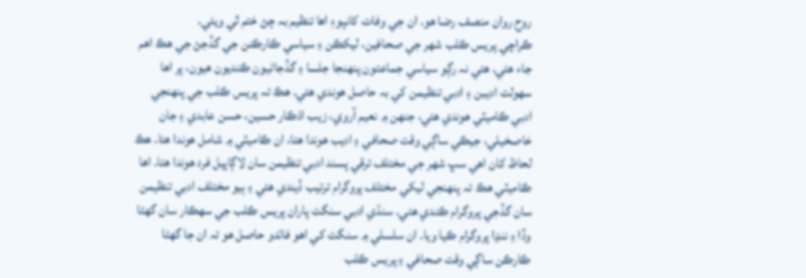روح روان منصف رضا هو. ان جي وفات کانپوءِ اها تنظيم بہ ڄڻ ختم ٿي ويئي.
ڪراچي پريس ڪلب شھر جي صحافين، ليکڪن ۽ سياسي ڪارڪنن جي گڏجڻ جي هڪ اهم جاء هئي. هتي نہ رڳو سياسي جماعتون پنھنجا جلسا ۽ گڏجاڻيون ڪنديون هيون، پر اها سھولت اديبن ۽ ادبي تنظيمن کي بہ حاصل هوندي هئي. هڪ تہ پريس ڪلب جي پنھنجي ادبي ڪاميٽي هوندي هئي، جنھن ۾ نعيم آروي، زيب اذڪار حسين، حسن عابدي ۽ جان خاصخيلي، جيڪي ساڳي وقت صحافي ۽ اديب هوندا هئا، ان ڪاميٽي ۾ شامل هوندا هئا. هڪ لحاظ کان اهي سڀ شھر جي مختلف ترقي پسند ادبي تنظيمن سان لاڳاپيل فرد هوندا هئا. اها ڪاميٽي هڪ تہ پنھنجي ليکي مختلف پروگرام ترتيب ڏيندي هئي ۽ ٻيو مختلف ادبي تنظيمن سان گڏجي پروگرام ڪندي هئي. سنڌي ادبي سنگت پاران پريس ڪلب جي سھڪار سان گهڻا وڏا ۽ ننڍا پروگرام ڪيا ويا. ان سلسلي ۾ سنگت کي اهو فائدو حاصل هو تہ ان جا گهڻا ڪارڪن ساڳي وقت صحافي ۽ پريس ڪلب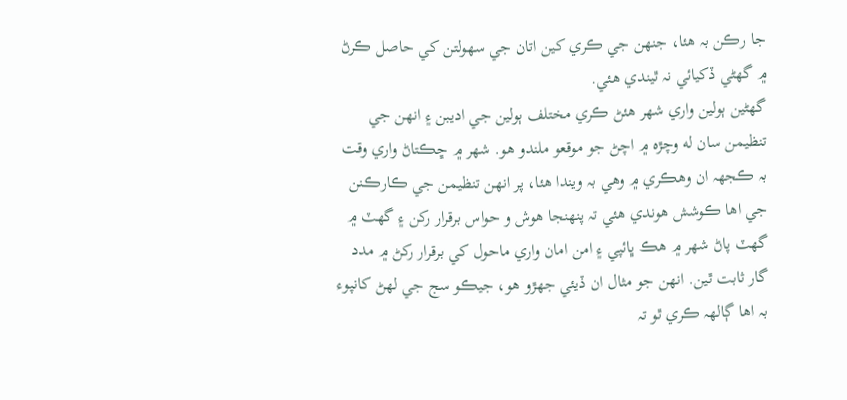جا رڪن بہ هئا، جنھن جي ڪري کين اتان جي سھولتن کي حاصل ڪرڻ ۾ گهڻي ڏکيائي نہ ٿيندي هئي.
گهڻين ٻولين واري شھر هئڻ ڪري مختلف ٻولين جي اديبن ۽ انھن جي تنظيمن سان له وچڙه ۾ اچڻ جو موقعو ملندو هو. شھر ۾ ڇڪتاڻ واري وقت بہ ڪجهہ ان وهڪري ۾ وهي بہ ويندا هئا، پر انھن تنظيمن جي ڪارڪنن جي اها ڪوشش هوندي هئي تہ پنھنجا هوش و حواس برقرار رکن ۽ گهٽ ۾ گهٽ پاڻ شھر ۾ هڪ ڀائپي ۽ امن امان واري ماحول کي برقرار رکڻ ۾ مدد گار ثابت ٿين. انھن جو مثال ان ڏيئي جهڙو هو، جيڪو سج جي لھڻ کانپوء بہ اها ڳالھہ ڪري ٿو تہ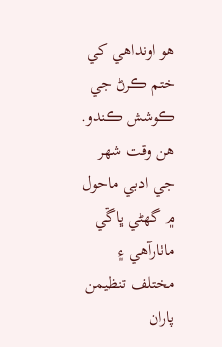هو اونداهي کي ختم ڪرڻ جي ڪوشش ڪندو. هن وقت شھر جي ادبي ماحول ۾ گهڻي ڀاڱي ماٺارآهي ۽ مختلف تنظيمن پاران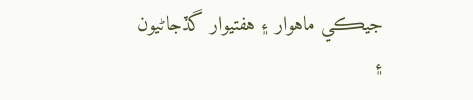جيڪي ماهوار ۽ هفتيوار گڏجاڻيون ۽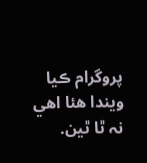پروگرام ڪيا ويندا هئا اهي نہ ٿا ٿين.